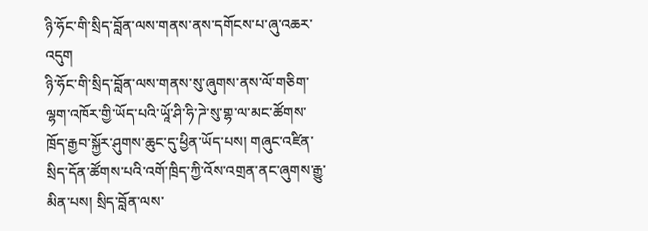ཉི་ཧོང་གི་སྲིད་བློན་ལས་གནས་ནས་དགོངས་པ་ཞུ་འཆར་འདུག
ཉི་ཧོང་གི་སྲིད་བློན་ལས་གནས་སུ་ཞུགས་ནས་ལོ་གཅིག་ལྷག་འཁོར་གྱི་ཡོད་པའི་ཡཱོ་ཤི་ཧི་ཌེ་སུ་གྷ་ལ་མང་ཚོགས་ཁྲོད་རྒྱབ་སྐྱོར་ཤུགས་ཆུང་དུ་ཕྱིན་ཡོད་པས། གཞུང་འཛིན་སྲིད་དོན་ཚོགས་པའི་འགོ་ཁྲིད་ཀྱི་འོས་འགྲན་ནང་ཞུགས་རྒྱུ་མིན་པས། སྲིད་བློན་ལས་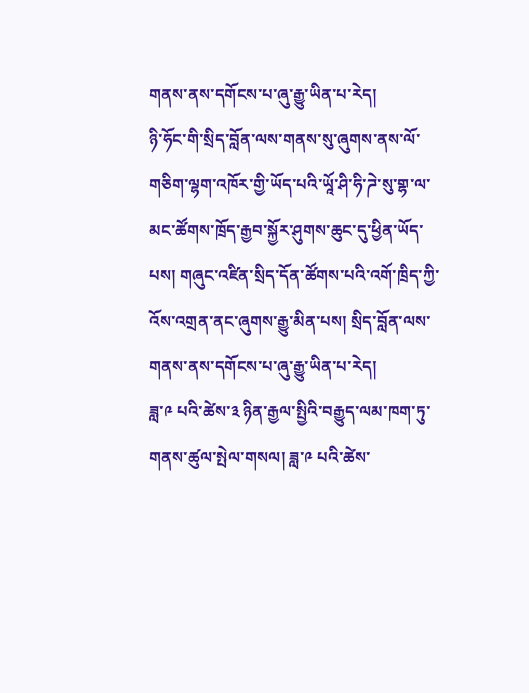གནས་ནས་དགོངས་པ་ཞུ་རྒྱུ་ཡིན་པ་རེད།
ཉི་ཧོང་གི་སྲིད་བློན་ལས་གནས་སུ་ཞུགས་ནས་ལོ་གཅིག་ལྷག་འཁོར་གྱི་ཡོད་པའི་ཡཱོ་ཤི་ཧི་ཌེ་སུ་གྷ་ལ་མང་ཚོགས་ཁྲོད་རྒྱབ་སྐྱོར་ཤུགས་ཆུང་དུ་ཕྱིན་ཡོད་པས། གཞུང་འཛིན་སྲིད་དོན་ཚོགས་པའི་འགོ་ཁྲིད་ཀྱི་འོས་འགྲན་ནང་ཞུགས་རྒྱུ་མིན་པས། སྲིད་བློན་ལས་གནས་ནས་དགོངས་པ་ཞུ་རྒྱུ་ཡིན་པ་རེད།
ཟླ་༩ པའི་ཚེས་༣ ཉིན་རྒྱལ་སྤྱིའི་བརྒྱུད་ལམ་ཁག་ཏུ་གནས་ཚུལ་སྤེལ་གསལ། ཟླ་༩ པའི་ཚེས་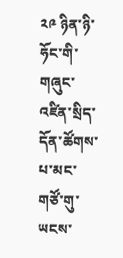༢༩ ཉིན་ཉི་ཧོང་གི་གཞུང་འཛིན་སྲིད་དོན་ཚོགས་པ་མང་གཙོ་གུ་ཡངས་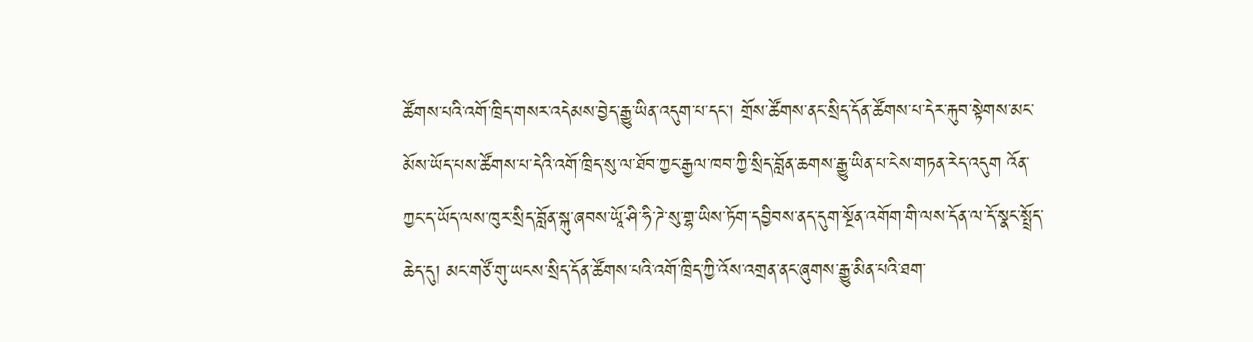ཚོགས་པའི་འགོ་ཁྲིད་གསར་འདེམས་བྱེད་རྒྱུ་ཡིན་འདུག་པ་དང་། གྲོས་ཚོགས་ནང་སྲིད་དོན་ཚོགས་པ་དེར་རྐུབ་སྟེགས་མང་མོས་ཡོད་པས་ཚོགས་པ་དེའི་འགོ་ཁྲིད་སུ་ལ་ཐོབ་ཀྱང་རྒྱལ་ཁབ་ཀྱི་སྲིད་བློན་ཆགས་རྒྱུ་ཡིན་པ་ངེས་གཏན་རེད་འདུག འོན་ཀྱང་ད་ཡོད་ལས་ཁུར་སྲིད་བློན་སྐུ་ཞབས་ཡཱོ་ཤི་ཧི་ཌེ་སུ་གྷ་ཡིས་ཏོག་དབྱིབས་ནད་དུག་སྔོན་འགོག་གི་ལས་དོན་ལ་དོ་སྣང་སྤྲོད་ཆེད་དུ། མང་གཙོ་གུ་ཡངས་སྲིད་དོན་ཚོགས་པའི་འགོ་ཁྲིད་ཀྱི་འོས་འགྲན་ནང་ཞུགས་རྒྱུ་མིན་པའི་ཐག་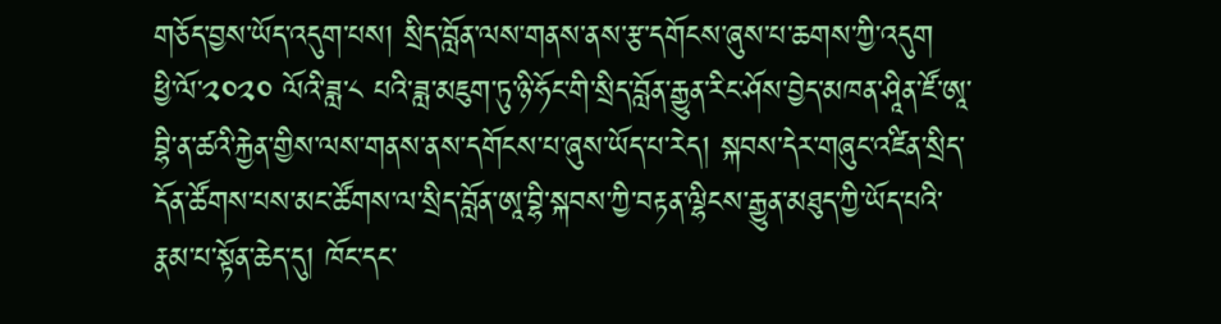གཅོད་བྱས་ཡོད་འདུག་པས། སྲིད་བློན་ལས་གནས་ནས་རྩ་དགོངས་ཞུས་པ་ཆགས་ཀྱི་འདུག
ཕྱི་ལོ་༢༠༢༠ ལོའི་ཟླ་༨ པའི་ཟླ་མཇུག་ཏུ་ཉི་ཧོང་གི་སྲིད་བློན་རྒྱུན་རིང་ཤོས་བྱེད་མཁན་ཤཱིན་ཛོ་ཨཱ་བྷི་ན་ཚའི་རྐྱེན་གྱིས་ལས་གནས་ནས་དགོངས་པ་ཞུས་ཡོད་པ་རེད། སྐབས་དེར་གཞུང་འཛིན་སྲིད་དོན་ཚོགས་པས་མང་ཚོགས་ལ་སྲིད་བློན་ཨཱ་བྷི་སྐབས་ཀྱི་བརྟན་ལྷིངས་རྒྱུན་མཐུད་ཀྱི་ཡོད་པའི་རྣམ་པ་སྟོན་ཆེད་དུ། ཁོང་དང་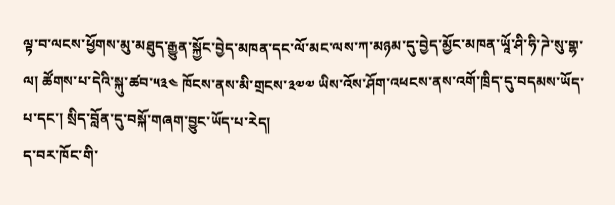ལྟ་བ་ལངས་ཕྱོགས་མུ་མཐུད་རྒྱུན་སྐྱོང་བྱེད་མཁན་དང་ལོ་མང་ལས་ཀ་མཉམ་དུ་བྱེད་མྱོང་མཁན་ཡཱོ་ཤི་ཧི་ཌེ་སུ་གྷ་ལ། ཚོགས་པ་དེའི་སྐུ་ཚབ་༥༣༤ ཁོངས་ནས་མི་གྲངས་༣༧༧ ཡིས་འོས་ཤོག་འཕངས་ནས་འགོ་ཁྲིད་དུ་བདམས་ཡོད་པ་དང་། སྲིད་བློན་དུ་བསྐོ་གཞག་བྱུང་ཡོད་པ་རེད།
ད་བར་ཁོང་གི་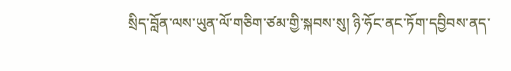སྲིད་བློན་ལས་ཡུན་ལོ་གཅིག་ཙམ་གྱི་སྐབས་སུ། ཉི་ཧོང་ནང་ཏོག་དབྱིབས་ནད་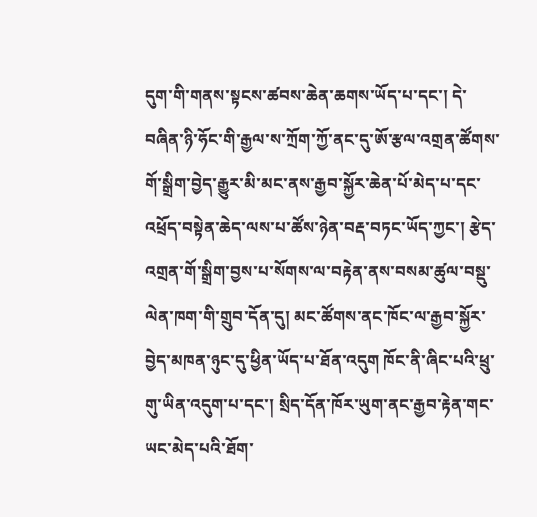དུག་གི་གནས་སྟངས་ཚབས་ཆེན་ཆགས་ཡོད་པ་དང་། དེ་བཞིན་ཉི་ཧོང་གི་རྒྱལ་ས་ཀྲོག་ཀྱོ་ནང་དུ་ཨོ་རྩལ་འགྲན་ཚོགས་གོ་སྒྲིག་བྱེད་རྒྱུར་མི་མང་ནས་རྒྱབ་སྐྱོར་ཆེན་པོ་མེད་པ་དང་འཕྲོད་བསྟེན་ཆེད་ལས་པ་ཚོས་ཉེན་བརྡ་བཏང་ཡོད་ཀྱང་། རྩེད་འགྲན་གོ་སྒྲིག་བྱས་པ་སོགས་ལ་བརྟེན་ནས་བསམ་ཚུལ་བསྡུ་ལེན་ཁག་གི་གྲུབ་དོན་དུ། མང་ཚོགས་ནང་ཁོང་ལ་རྒྱབ་སྐྱོར་བྱེད་མཁན་ཉུང་དུ་ཕྱིན་ཡོད་པ་ཐོན་འདུག ཁོང་ནི་ཞིང་པའི་ཕྲུ་གུ་ཡིན་འདུག་པ་དང་། སྲིད་དོན་ཁོར་ཡུག་ནང་རྒྱབ་རྟེན་གང་ཡང་མེད་པའི་ཐོག་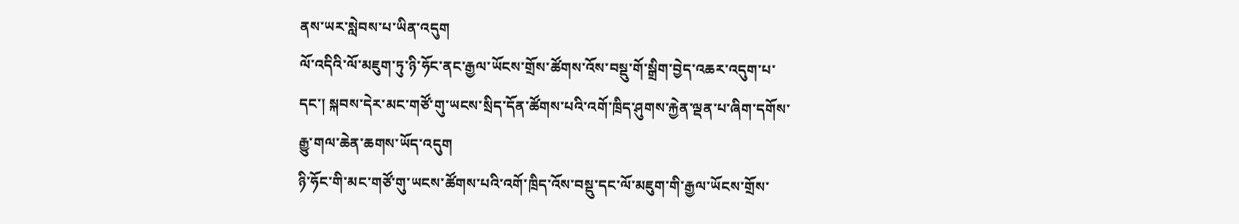ནས་ཡར་སླེབས་པ་ཡིན་འདུག
ལོ་འདིའི་ལོ་མཇུག་ཏུ་ཉི་ཧོང་ནང་རྒྱལ་ཡོངས་གྲོས་ཚོགས་འོས་བསྡུ་གོ་སྒྲིག་བྱེད་འཆར་འདུག་པ་དང་། སྐབས་དེར་མང་གཙོ་གུ་ཡངས་སྲིད་དོན་ཚོགས་པའི་འགོ་ཁྲིད་ཤུགས་རྐྱེན་ལྡན་པ་ཞིག་དགོས་རྒྱུ་གལ་ཆེན་ཆགས་ཡོད་འདུག
ཉི་ཧོང་གི་མང་གཙོ་གུ་ཡངས་ཚོགས་པའི་འགོ་ཁྲིད་འོས་བསྡུ་དང་ལོ་མཇུག་གི་རྒྱལ་ཡོངས་གྲོས་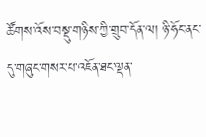ཚོགས་འོས་བསྡུ་གཉིས་ཀྱི་གྲུབ་དོན་ལ། ཉི་ཧོང་ནང་དུ་གཞུང་གསར་པ་འཇོན་ཐང་ལྡན་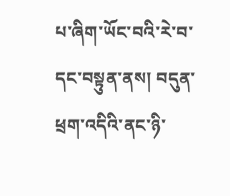པ་ཞིག་ཡོང་བའི་རེ་བ་དང་བསྟུན་ནས། བདུན་ཕྲག་འདིའི་ནང་ཉི་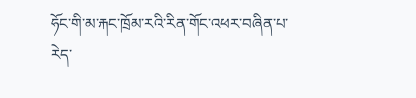ཧོང་གི་མ་རྐང་ཁྲོམ་རའི་རིན་གོང་འཕར་བཞིན་པ་རེད་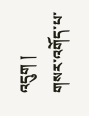འདུག །
གསར་འགོད་པ་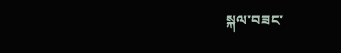སྐལ་བཟང་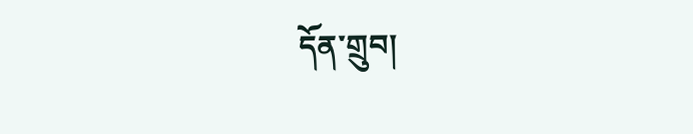དོན་གྲུབ།